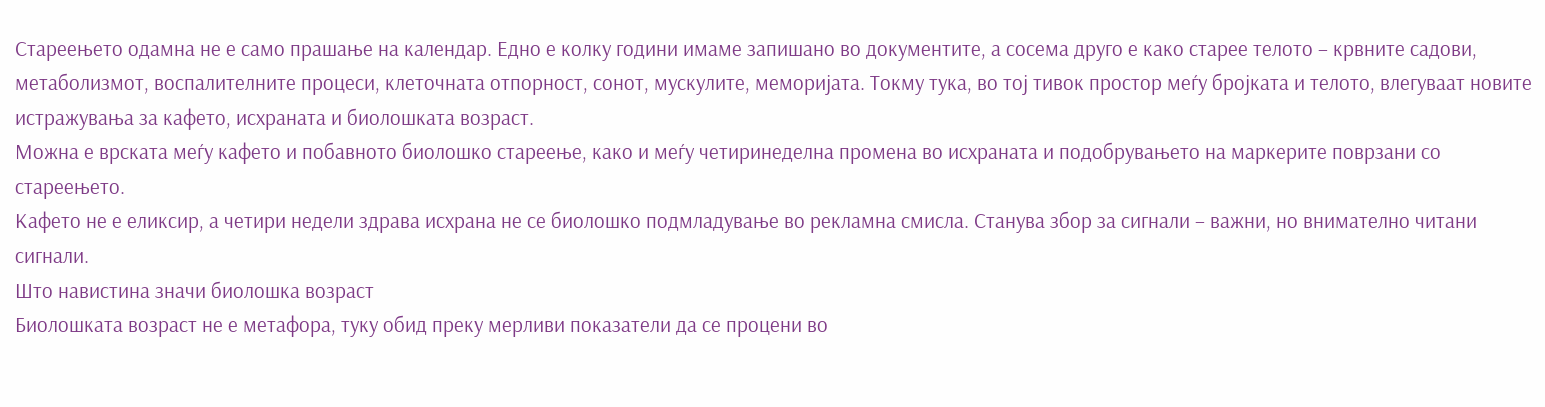Стареењето одамна не е само прашање на календар. Едно е колку години имаме запишано во документите, а сосема друго е како старее телото – крвните садови, метаболизмот, воспалителните процеси, клеточната отпорност, сонот, мускулите, меморијата. Токму тука, во тој тивок простор меѓу бројката и телото, влегуваат новите истражувања за кафето, исхраната и биолошката возраст.
Можна е врската меѓу кафето и побавното биолошко стареење, како и меѓу четиринеделна промена во исхраната и подобрувањето на маркерите поврзани со стареењето.
Кафето не е еликсир, а четири недели здрава исхрана не се биолошко подмладување во рекламна смисла. Станува збор за сигнали – важни, но внимателно читани сигнали.
Што навистина значи биолошка возраст
Биолошката возраст не е метафора, туку обид преку мерливи показатели да се процени во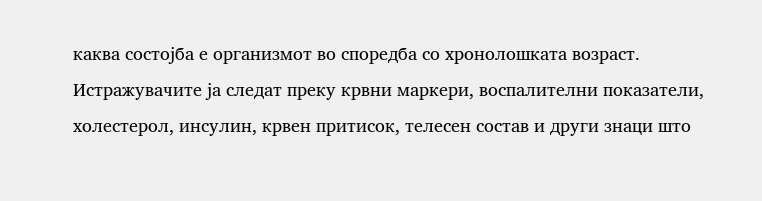каква состојба е организмот во споредба со хронолошката возраст. Истражувачите ја следат преку крвни маркери, воспалителни показатели, холестерол, инсулин, крвен притисок, телесен состав и други знаци што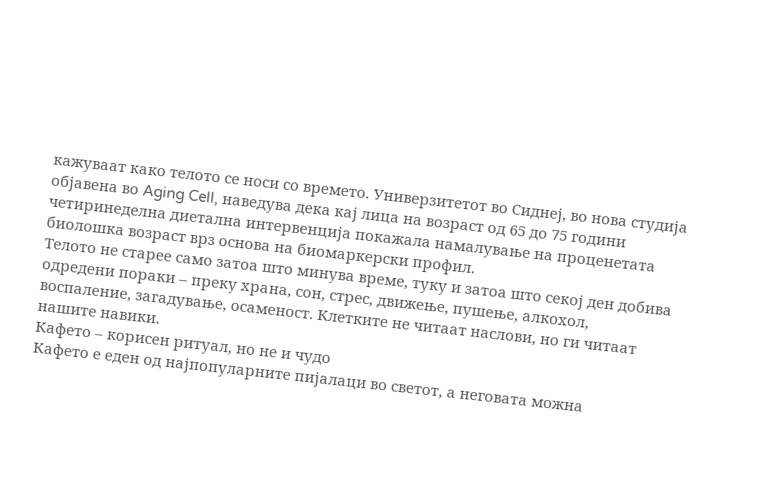кажуваат како телото се носи со времето. Универзитетот во Сиднеј, во нова студија објавена во Aging Cell, наведува дека кај лица на возраст од 65 до 75 години четиринеделна диетална интервенција покажала намалување на проценетата биолошка возраст врз основа на биомаркерски профил.
Телото не старее само затоа што минува време, туку и затоа што секој ден добива одредени пораки – преку храна, сон, стрес, движење, пушење, алкохол, воспаление, загадување, осаменост. Клетките не читаат наслови, но ги читаат нашите навики.
Кафето – корисен ритуал, но не и чудо
Кафето е еден од најпопуларните пијалаци во светот, а неговата можна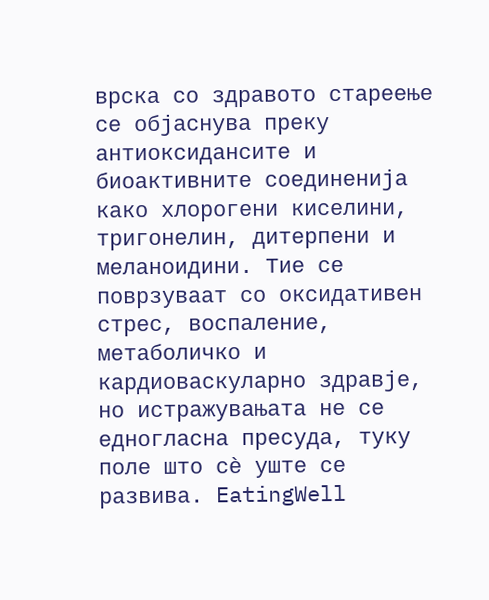врска со здравото стареење се објаснува преку антиоксидансите и биоактивните соединенија како хлорогени киселини, тригонелин, дитерпени и меланоидини. Тие се поврзуваат со оксидативен стрес, воспаление, метаболичко и кардиоваскуларно здравје, но истражувањата не се едногласна пресуда, туку поле што сè уште се развива. EatingWell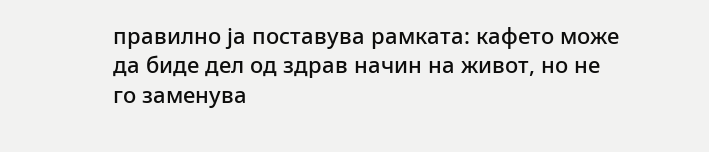правилно ја поставува рамката: кафето може да биде дел од здрав начин на живот, но не го заменува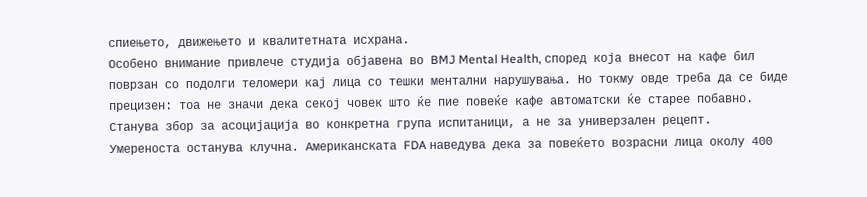спиењето, движењето и квалитетната исхрана.
Особено внимание привлече студија објавена во BMJ Mental Health, според која внесот на кафе бил поврзан со подолги теломери кај лица со тешки ментални нарушувања. Но токму овде треба да се биде прецизен: тоа не значи дека секој човек што ќе пие повеќе кафе автоматски ќе старее побавно. Станува збор за асоцијација во конкретна група испитаници, а не за универзален рецепт.
Умереноста останува клучна. Американската FDA наведува дека за повеќето возрасни лица околу 400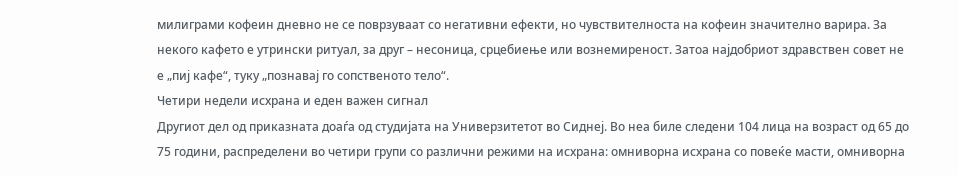милиграми кофеин дневно не се поврзуваат со негативни ефекти, но чувствителноста на кофеин значително варира. За некого кафето е утрински ритуал, за друг – несоница, срцебиење или вознемиреност. Затоа најдобриот здравствен совет не е „пиј кафе“, туку „познавај го сопственото тело“.
Четири недели исхрана и еден важен сигнал
Другиот дел од приказната доаѓа од студијата на Универзитетот во Сиднеј. Во неа биле следени 104 лица на возраст од 65 до 75 години, распределени во четири групи со различни режими на исхрана: омниворна исхрана со повеќе масти, омниворна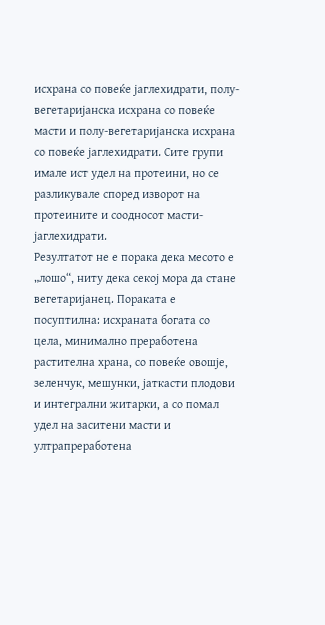исхрана со повеќе јаглехидрати, полу-вегетаријанска исхрана со повеќе масти и полу-вегетаријанска исхрана со повеќе јаглехидрати. Сите групи имале ист удел на протеини, но се разликувале според изворот на протеините и соодносот масти-јаглехидрати.
Резултатот не е порака дека месото е „лошо“, ниту дека секој мора да стане вегетаријанец. Пораката е посуптилна: исхраната богата со цела, минимално преработена растителна храна, со повеќе овошје, зеленчук, мешунки, јаткасти плодови и интегрални житарки, а со помал удел на заситени масти и ултрапреработена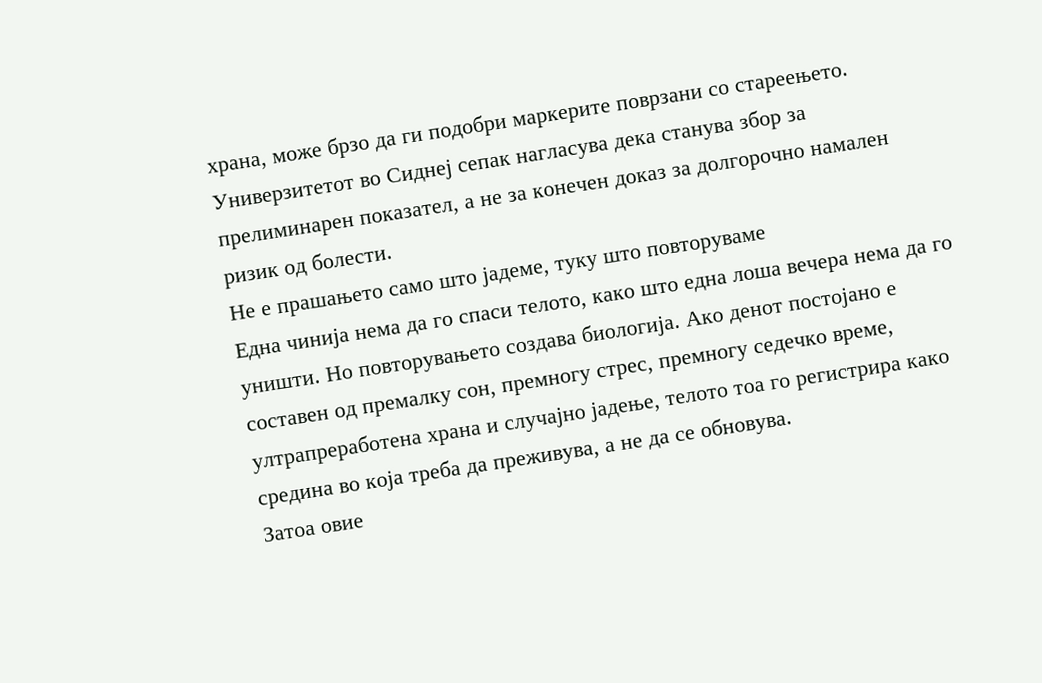храна, може брзо да ги подобри маркерите поврзани со стареењето. Универзитетот во Сиднеј сепак нагласува дека станува збор за прелиминарен показател, а не за конечен доказ за долгорочно намален ризик од болести.
Не е прашањето само што јадеме, туку што повторуваме
Една чинија нема да го спаси телото, како што една лоша вечера нема да го уништи. Но повторувањето создава биологија. Ако денот постојано е составен од премалку сон, премногу стрес, премногу седечко време, ултрапреработена храна и случајно јадење, телото тоа го регистрира како средина во која треба да преживува, а не да се обновува.
Затоа овие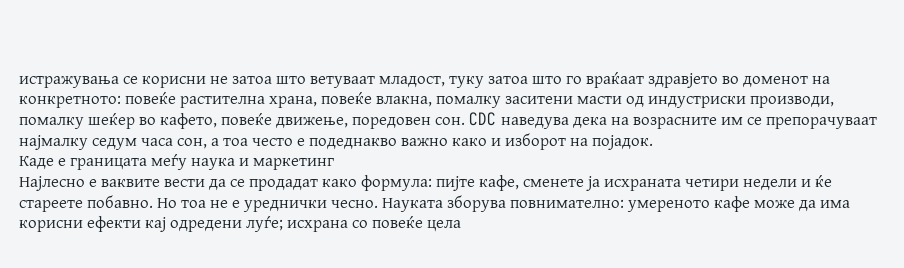истражувања се корисни не затоа што ветуваат младост, туку затоа што го враќаат здравјето во доменот на конкретното: повеќе растителна храна, повеќе влакна, помалку заситени масти од индустриски производи, помалку шеќер во кафето, повеќе движење, поредовен сон. CDC наведува дека на возрасните им се препорачуваат најмалку седум часа сон, а тоа често е подеднакво важно како и изборот на појадок.
Каде е границата меѓу наука и маркетинг
Најлесно е ваквите вести да се продадат како формула: пијте кафе, сменете ја исхраната четири недели и ќе стареете побавно. Но тоа не е уреднички чесно. Науката зборува повнимателно: умереното кафе може да има корисни ефекти кај одредени луѓе; исхрана со повеќе цела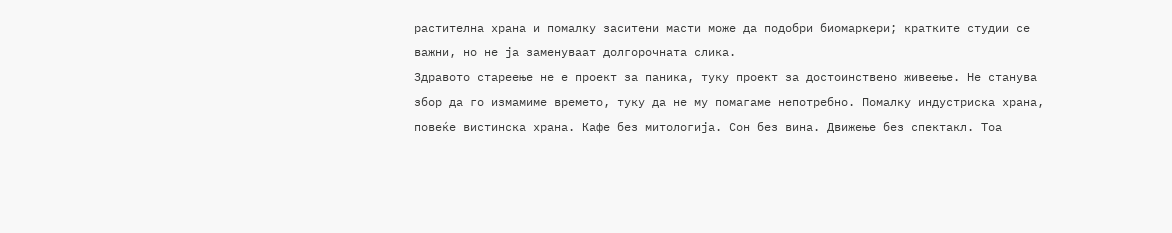растителна храна и помалку заситени масти може да подобри биомаркери; кратките студии се важни, но не ја заменуваат долгорочната слика.
Здравото стареење не е проект за паника, туку проект за достоинствено живеење. Не станува збор да го измамиме времето, туку да не му помагаме непотребно. Помалку индустриска храна, повеќе вистинска храна. Кафе без митологија. Сон без вина. Движење без спектакл. Тоа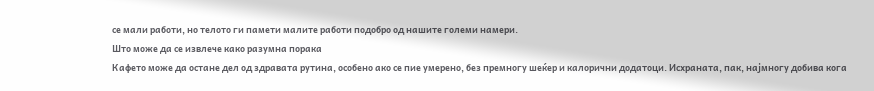се мали работи, но телото ги памети малите работи подобро од нашите големи намери.
Што може да се извлече како разумна порака
Кафето може да остане дел од здравата рутина, особено ако се пие умерено, без премногу шеќер и калорични додатоци. Исхраната, пак, најмногу добива кога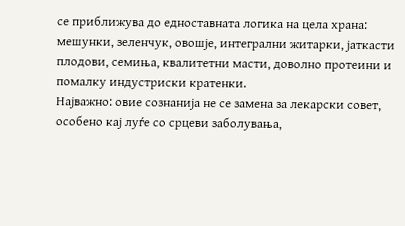се приближува до едноставната логика на цела храна: мешунки, зеленчук, овошје, интегрални житарки, јаткасти плодови, семиња, квалитетни масти, доволно протеини и помалку индустриски кратенки.
Најважно: овие сознанија не се замена за лекарски совет, особено кај луѓе со срцеви заболувања,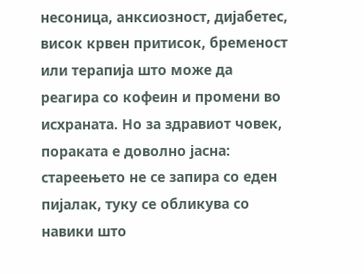несоница, анксиозност, дијабетес, висок крвен притисок, бременост или терапија што може да реагира со кофеин и промени во исхраната. Но за здравиот човек, пораката е доволно јасна: стареењето не се запира со еден пијалак, туку се обликува со навики што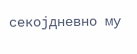секојдневно му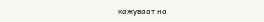кажуваат на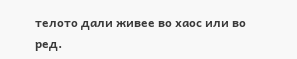телото дали живее во хаос или во ред.